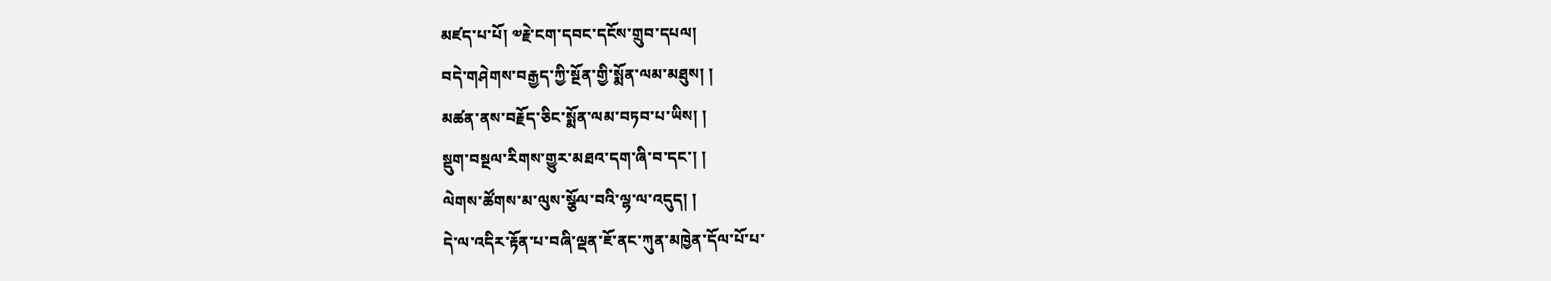མཛད་པ་པོ། ༧རྗེ་ངག་དབང་དངོས་གྲུབ་དཔལ།
བདེ་གཤེགས་བརྒྱད་ཀྱི་སྔོན་གྱི་སྨོན་ལམ་མཐུས། །
མཚན་ནས་བརྗོད་ཅིང་སྨོན་ལམ་བཏབ་པ་ཡིས། །
སྡུག་བསྔལ་རིགས་གྱུར་མཐའ་དག་ཞི་བ་དང་། །
ལེགས་ཚོགས་མ་ལུས་སྩོལ་བའི་ལྷ་ལ་འདུད། །
དེ་ལ་འདིར་རྟོན་པ་བཞི་ལྡན་ཇོ་ནང་ཀུན་མཁྱེན་དོལ་པོ་པ་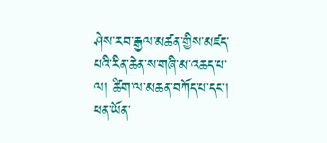ཤེས་རབ་རྒྱལ་མཚན་གྱིས་མཛད་པའི་རིན་ཆེན་ས་གཞི་མ་འཆད་པ་ལ། ཚིག་ལ་མཆན་བཀོད་པ་དང་། ཕན་ཡོན་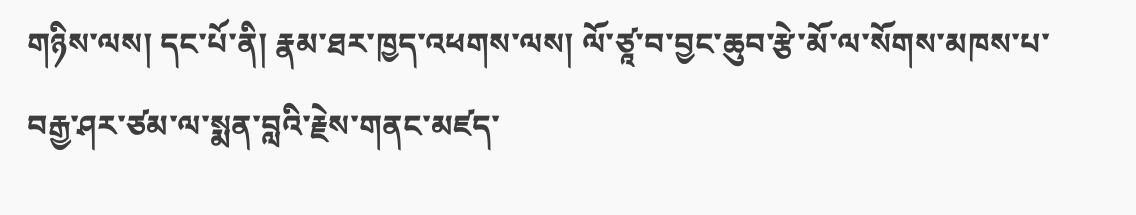གཉིས་ལས། དང་པོ་ནི། རྣམ་ཐར་ཁྱད་འཕགས་ལས། ལོ་ཙཱ་བ་བྱང་ཆུབ་རྩེ་མོ་ལ་སོགས་མཁས་པ་བརྒྱ་ཤར་ཙམ་ལ་སྨན་བླའི་རྗེས་གནང་མཛད་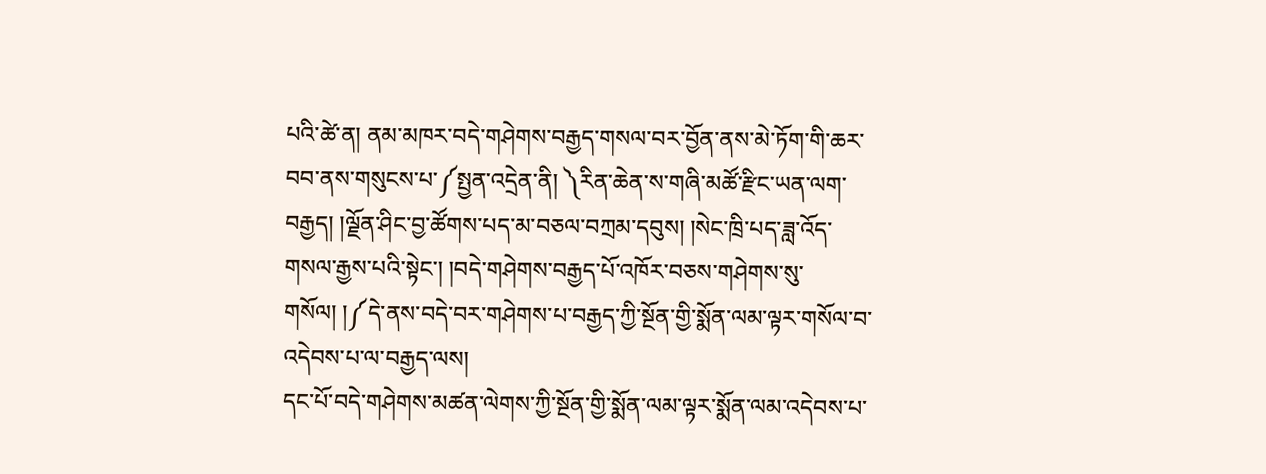པའི་ཚེ་ན། ནམ་མཁར་བདེ་གཤེགས་བརྒྱད་གསལ་བར་བྱོན་ནས་མེ་ཏོག་གི་ཆར་བབ་ནས་གསུངས་པ་༼སྤྱན་འདྲེན་ནི། ༽རིན་ཆེན་ས་གཞི་མཚོ་རྫིང་ཡན་ལག་བརྒྱད། །ལྗོན་ཤིང་བྱ་ཚོགས་པད་མ་བཅལ་བཀྲམ་དབུས། །སེང་ཁྲི་པད་ཟླ་འོད་གསལ་རྒྱས་པའི་སྟེང་། །བདེ་གཤེགས་བརྒྱད་པོ་འཁོར་བཅས་གཤེགས་སུ་གསོལ། །༼དེ་ནས་བདེ་བར་གཤེགས་པ་བརྒྱད་ཀྱི་སྔོན་གྱི་སྨོན་ལམ་ལྟར་གསོལ་བ་འདེབས་པ་ལ་བརྒྱད་ལས།
དང་པོ་བདེ་གཤེགས་མཚན་ལེགས་ཀྱི་སྔོན་གྱི་སྨོན་ལམ་ལྟར་སྨོན་ལམ་འདེབས་པ་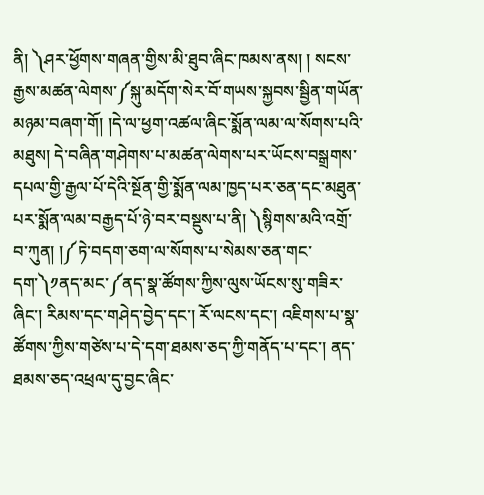ནི། ༽ཤར་ཕྱོགས་གཞན་གྱིས་མི་ཐུབ་ཞིང་ཁམས་ནས། ། སངས་རྒྱས་མཚན་ལེགས་༼སྐུ་མདོག་སེར་བོ་གཡས་སྐྱབས་སྦྱིན་གཡོན་མཉམ་བཞག་གོ། །དེ་ལ་ཕྱག་འཚལ་ཞིང་སྨོན་ལམ་ལ་སོགས་པའི་མཐུས། དེ་བཞིན་གཤེགས་པ་མཚན་ལེགས་པར་ཡོངས་བསྒྲགས་དཔལ་གྱི་རྒྱལ་པོ་དེའི་སྔོན་གྱི་སྨོན་ལམ་ཁྱད་པར་ཅན་དང་མཐུན་པར་སྨོན་ལམ་བརྒྱད་པོ་ཉེ་བར་བསྡུས་པ་ནི། ༽སྙིགས་མའི་འགྲོ་བ་ཀུན། །༼ཏེ་བདག་ཅག་ལ་སོགས་པ་སེམས་ཅན་གང་དག་༽༡ནད་མང་༼ནད་སྣ་ཚོགས་ཀྱིས་ལུས་ཡོངས་སུ་གཟིར་ཞིང་། རིམས་དང་གཤེད་བྱེད་དང་། རོ་ལངས་དང་། འཇིགས་པ་སྣ་ཚོགས་ཀྱིས་གཙེས་པ་དེ་དག་ཐམས་ཅད་ཀྱི་གནོད་པ་དང་། ནད་ཐམས་ཅད་འཕྲལ་དུ་བྱང་ཞིང་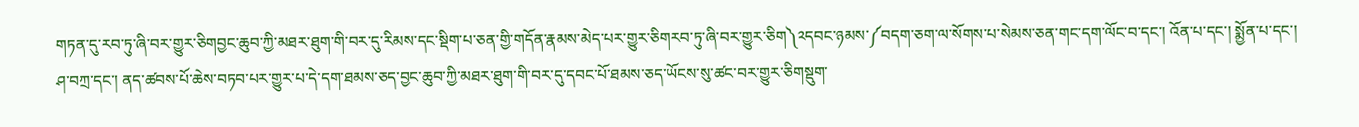གཏན་དུ་རབ་ཏུ་ཞི་བར་གྱུར་ཅིགབྱང་ཆུབ་ཀྱི་མཐར་ཐུག་གི་བར་དུ་རིམས་དང་སྡིག་པ་ཅན་གྱི་གདོན་རྣམས་མེད་པར་གྱུར་ཅིགརབ་ཏུ་ཞི་བར་གྱུར་ཅིག༽༢དབང་ཉམས་༼བདག་ཅག་ལ་སོགས་པ་སེམས་ཅན་གང་དག་ལོང་བ་དང་། འོན་པ་དང་། སྨྱོན་པ་དང་། ཤ་བཀྲ་དང་། ནད་ཚབས་པོ་ཆེས་བཏབ་པར་གྱུར་པ་དེ་དག་ཐམས་ཅད་བྱང་ཆུབ་ཀྱི་མཐར་ཐུག་གི་བར་དུ་དབང་པོ་ཐམས་ཅད་ཡོངས་སུ་ཚང་བར་གྱུར་ཅིགསྡུག་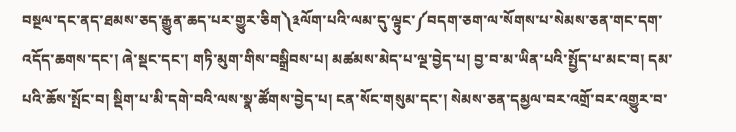བསྔལ་དང་ནད་ཐམས་ཅད་རྒྱུན་ཆད་པར་གྱུར་ཅིག༽༣ལོག་པའི་ལམ་དུ་ལྟུང་༼བདག་ཅག་ལ་སོགས་པ་སེམས་ཅན་གང་དག་འདོད་ཆགས་དང་། ཞེ་སྡང་དང་། གཏི་མུག་གིས་བསྒྲིབས་པ། མཚམས་མེད་པ་ལྔ་བྱེད་པ། བྱ་བ་མ་ཡིན་པའི་སྤྱོད་པ་མང་བ། དམ་པའི་ཆོས་སྤོང་བ། སྡིག་པ་མི་དགེ་བའི་ལས་སྣ་ཚོགས་བྱེད་པ། ངན་སོང་གསུམ་དང་། སེམས་ཅན་དམྱལ་བར་འགྲོ་བར་འགྱུར་བ་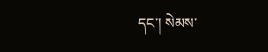དང་། སེམས་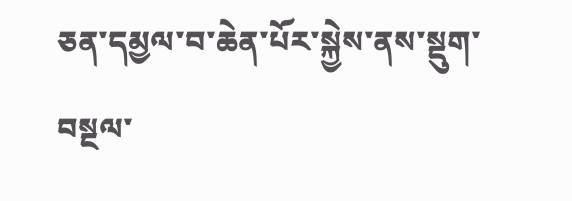ཅན་དམྱལ་བ་ཆེན་པོར་སྐྱེས་ནས་སྡུག་བསྔལ་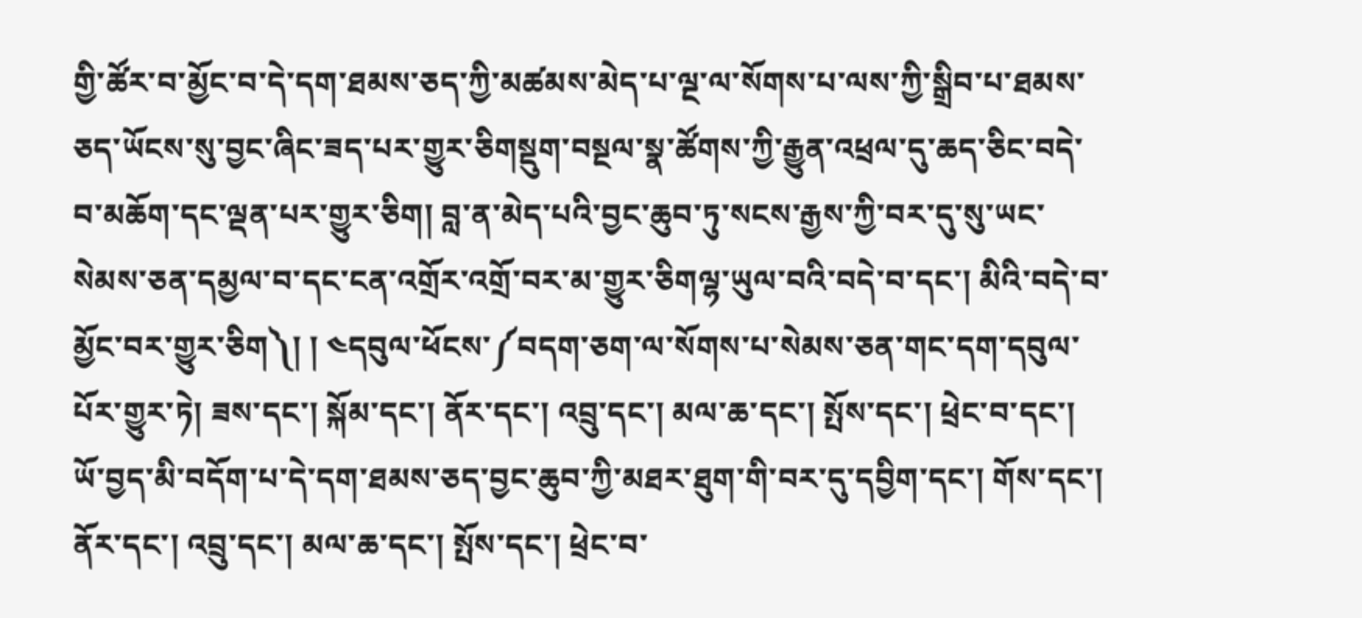གྱི་ཚོར་བ་མྱོང་བ་དེ་དག་ཐམས་ཅད་ཀྱི་མཚམས་མེད་པ་ལྔ་ལ་སོགས་པ་ལས་ཀྱི་སྒྲིབ་པ་ཐམས་ཅད་ཡོངས་སུ་བྱང་ཞིང་ཟད་པར་གྱུར་ཅིགསྡུག་བསྔལ་སྣ་ཚོགས་ཀྱི་རྒྱུན་འཕྲལ་དུ་ཆད་ཅིང་བདེ་བ་མཆོག་དང་ལྡན་པར་གྱུར་ཅིག། བླ་ན་མེད་པའི་བྱང་ཆུབ་ཏུ་སངས་རྒྱས་ཀྱི་བར་དུ་སུ་ཡང་སེམས་ཅན་དམྱལ་བ་དང་ངན་འགྲོར་འགྲོ་བར་མ་གྱུར་ཅིགལྷ་ཡུལ་བའི་བདེ་བ་དང་། མིའི་བདེ་བ་མྱོང་བར་གྱུར་ཅིག༽། ། ༤དབུལ་ཕོངས་༼བདག་ཅག་ལ་སོགས་པ་སེམས་ཅན་གང་དག་དབུལ་པོར་གྱུར་ཏེ། ཟས་དང་། སྐོམ་དང་། ནོར་དང་། འབྲུ་དང་། མལ་ཆ་དང་། སྤོས་དང་། ཕྲེང་བ་དང་། ཡོ་བྱད་མི་བདོག་པ་དེ་དག་ཐམས་ཅད་བྱང་ཆུབ་ཀྱི་མཐར་ཐུག་གི་བར་དུ་དབྱིག་དང་། གོས་དང་། ནོར་དང་། འབྲུ་དང་། མལ་ཆ་དང་། སྤོས་དང་། ཕྲེང་བ་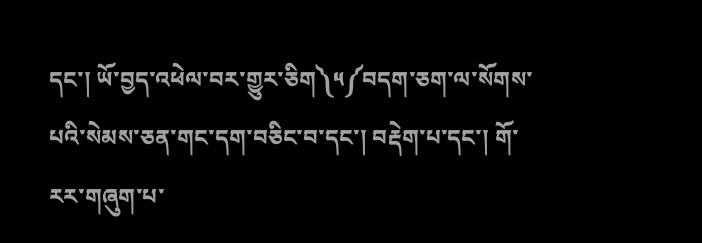དང་། ཡོ་བྱད་འཕེལ་བར་གྱུར་ཅིག༽༥༼བདག་ཅག་ལ་སོགས་པའི་སེམས་ཅན་གང་དག་བཅིང་བ་དང་། བརྡེག་པ་དང་། གོ་རར་གཞུག་པ་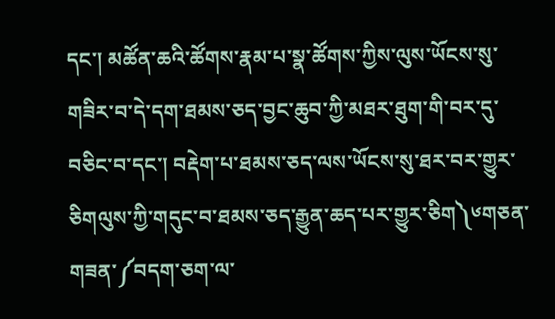དང་། མཚོན་ཆའི་ཚོགས་རྣམ་པ་སྣ་ཚོགས་ཀྱིས་ལུས་ཡོངས་སུ་གཟིར་བ་དེ་དག་ཐམས་ཅད་བྱང་ཆུབ་ཀྱི་མཐར་ཐུག་གི་བར་དུ་བཅིང་བ་དང་། བརྡེག་པ་ཐམས་ཅད་ལས་ཡོངས་སུ་ཐར་བར་གྱུར་ཅིགལུས་ཀྱི་གདུང་བ་ཐམས་ཅད་རྒྱུན་ཆད་པར་གྱུར་ཅིག༽༦གཅན་གཟན་༼བདག་ཅག་ལ་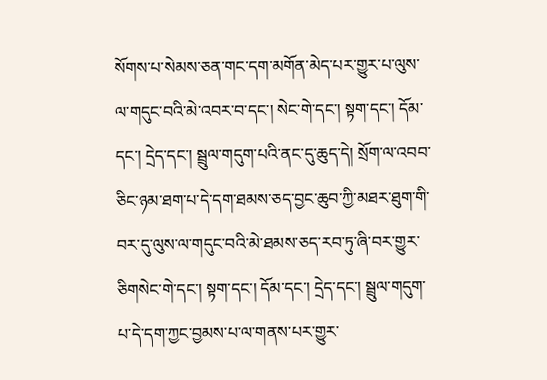སོགས་པ་སེམས་ཅན་གང་དག་མགོན་མེད་པར་གྱུར་པ་ལུས་ལ་གདུང་བའི་མེ་འབར་བ་དང་། སེང་གེ་དང་། སྟག་དང་། དོམ་དང་། དྲེད་དང་། སྦྲུལ་གདུག་པའི་ནང་དུ་ཆུད་དེ། སྲོག་ལ་འབབ་ཅིང་ཉམ་ཐག་པ་དེ་དག་ཐམས་ཅད་བྱང་ཆུབ་ཀྱི་མཐར་ཐུག་གི་བར་དུ་ལུས་ལ་གདུང་བའི་མེ་ཐམས་ཅད་རབ་ཏུ་ཞི་བར་གྱུར་ཅིགསེང་གེ་དང་། སྟག་དང་། དོམ་དང་། དྲེད་དང་། སྦྲུལ་གདུག་པ་དེ་དག་ཀྱང་བྱམས་པ་ལ་གནས་པར་གྱུར་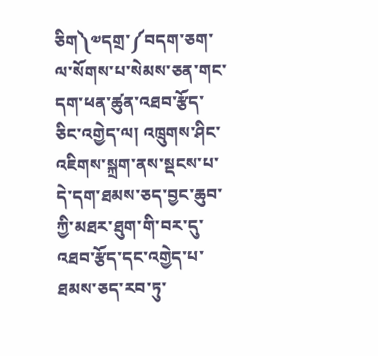ཅིག༽༧དགྲ་༼བདག་ཅག་ལ་སོགས་པ་སེམས་ཅན་གང་དག་ཕན་ཚུན་འཐབ་རྩོད་ཅིང་འགྱེད་ལ། འཁྲུགས་ཤིང་འཇིགས་སྐྲག་ནས་སྡངས་པ་དེ་དག་ཐམས་ཅད་བྱང་ཆུབ་ཀྱི་མཐར་ཐུག་གི་བར་དུ་འཐབ་རྩོད་དང་འགྱེད་པ་ཐམས་ཅད་རབ་ཏུ་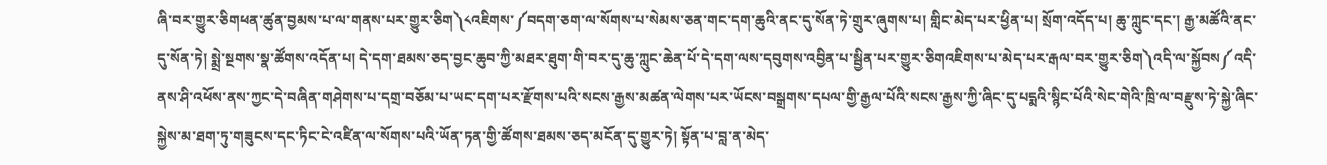ཞི་བར་གྱུར་ཅིགཕན་ཚུན་བྱམས་པ་ལ་གནས་པར་གྱུར་ཅིག༽༨འཇིགས་༼བདག་ཅག་ལ་སོགས་པ་སེམས་ཅན་གང་དག་ཆུའི་ནང་དུ་སོན་ཏེ་གྲུར་ཞུགས་པ། གླིང་མེད་པར་ཕྱིན་པ། སྲོག་འདོད་པ། ཆུ་ཀླུང་དང་། རྒྱ་མཚོའི་ནང་དུ་སོན་ཏེ། སྨྲེ་སྔགས་སྣ་ཚོགས་འདོན་པ། དེ་དག་ཐམས་ཅད་བྱང་ཆུབ་ཀྱི་མཐར་ཐུག་གི་བར་དུ་ཆུ་ཀླུང་ཆེན་པོ་དེ་དག་ལས་དབུགས་འབྱིན་པ་སྦྱིན་པར་གྱུར་ཅིགའཇིགས་པ་མེད་པར་རྒལ་བར་གྱུར་ཅིག༽འདི་ལ་སྐྱོབས༼འདི་ནས་ཤི་འཕོས་ནས་ཀྱང་དེ་བཞིན་གཤེགས་པ་དགྲ་བཅོམ་པ་ཡང་དག་པར་རྫོགས་པའི་སངས་རྒྱས་མཚན་ལེགས་པར་ཡོངས་བསྒྲགས་དཔལ་གྱི་རྒྱལ་པོའི་སངས་རྒྱས་ཀྱི་ཞིང་དུ་པདྨའི་སྙིང་པོའི་སེང་གེའི་ཁྲི་ལ་བརྫུས་ཏེ་སྐྱེ་ཞིང་སྐྱེས་མ་ཐག་ཏུ་གཟུངས་དང་ཏིང་ངེ་འཛིན་ལ་སོགས་པའི་ཡོན་ཏན་གྱི་ཚོགས་ཐམས་ཅད་མངོན་དུ་གྱུར་ཏེ། སྟོན་པ་བླ་ན་མེད་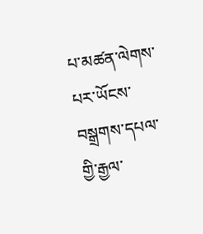པ་མཚན་ལེགས་པར་ཡོངས་བསྒྲགས་དཔལ་གྱི་རྒྱལ་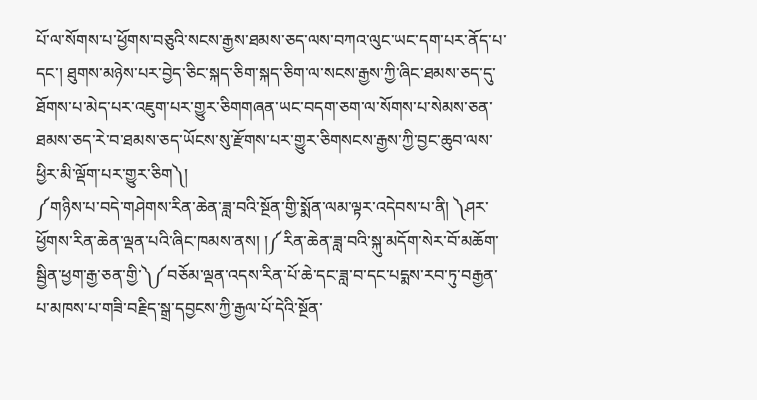པོ་ལ་སོགས་པ་ཕྱོགས་བཅུའི་སངས་རྒྱས་ཐམས་ཅད་ལས་བཀའ་ལུང་ཡང་དག་པར་ནོད་པ་དང་། ཐུགས་མཉེས་པར་བྱེད་ཅིང་སྐད་ཅིག་སྐད་ཅིག་ལ་སངས་རྒྱས་ཀྱི་ཞིང་ཐམས་ཅད་དུ་ཐོགས་པ་མེད་པར་འཇུག་པར་གྱུར་ཅིགགཞན་ཡང་བདག་ཅག་ལ་སོགས་པ་སེམས་ཅན་ཐམས་ཅད་རེ་བ་ཐམས་ཅད་ཡོངས་སུ་རྫོགས་པར་གྱུར་ཅིགསངས་རྒྱས་ཀྱི་བྱང་ཆུབ་ལས་ཕྱིར་མི་ལྡོག་པར་གྱུར་ཅིག༽།
༼གཉིས་པ་བདེ་གཤེགས་རིན་ཆེན་ཟླ་བའི་སྔོན་གྱི་སྨོན་ལམ་ལྟར་འདེབས་པ་ནི། ༽ཤར་ཕྱོགས་རིན་ཆེན་ལྡན་པའི་ཞིང་ཁམས་ནས། །༼རིན་ཆེན་ཟླ་བའི་སྐུ་མདོག་སེར་བོ་མཆོག་སྦྱིན་ཕྱག་རྒྱ་ཅན་གྱི་༽༼བཅོམ་ལྡན་འདས་རིན་པོ་ཆེ་དང་ཟླ་བ་དང་པདྨས་རབ་ཏུ་བརྒྱན་པ་མཁས་པ་གཟི་བརྗིད་སྒྲ་དབྱངས་ཀྱི་རྒྱལ་པོ་དེའི་སྔོན་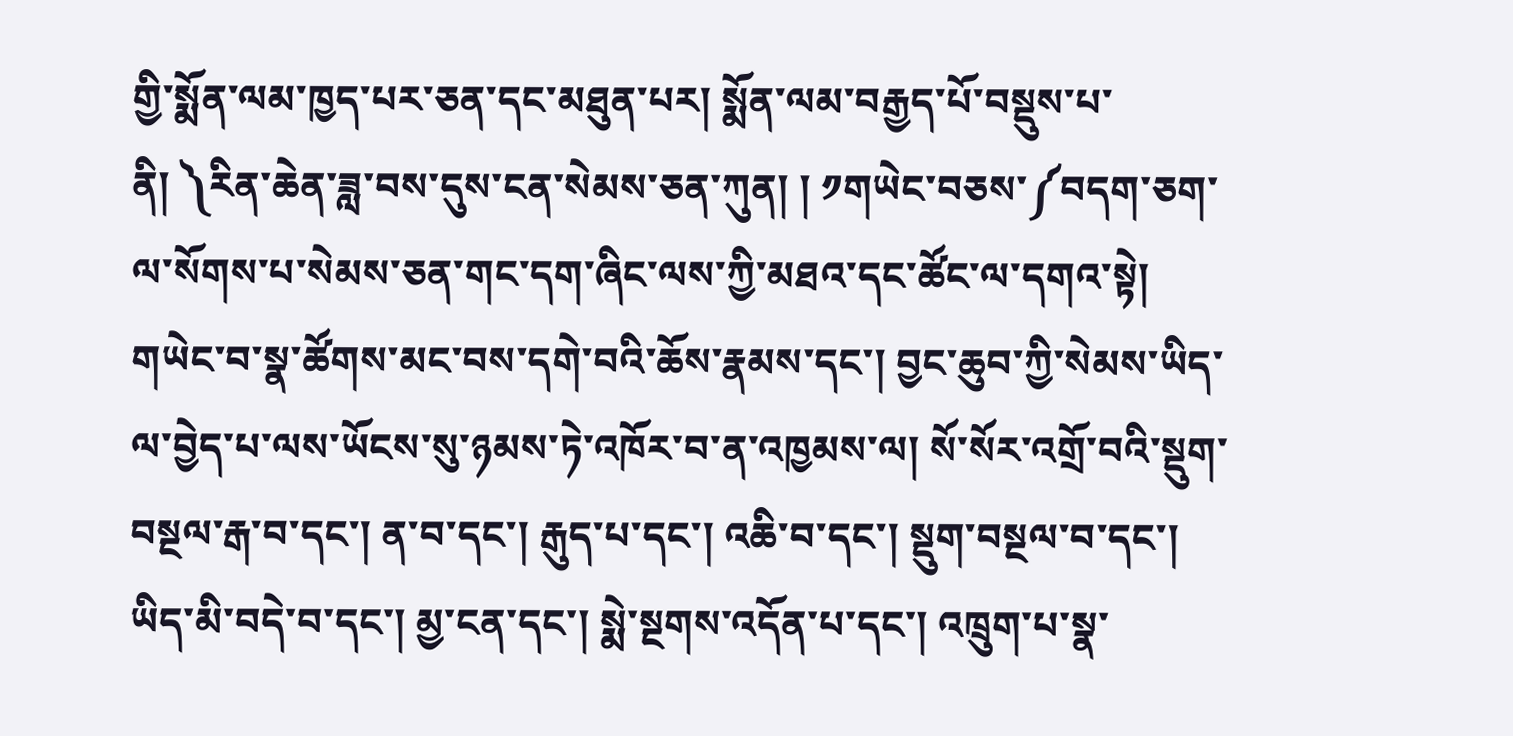གྱི་སྨོན་ལམ་ཁྱད་པར་ཅན་དང་མཐུན་པར། སྨོན་ལམ་བརྒྱད་པོ་བསྡུས་པ་ནི། ༽རིན་ཆེན་ཟླ་བས་དུས་ངན་སེམས་ཅན་ཀུན། ། ༡གཡེང་བཅས་༼བདག་ཅག་ལ་སོགས་པ་སེམས་ཅན་གང་དག་ཞིང་ལས་ཀྱི་མཐའ་དང་ཚོང་ལ་དགའ་སྟེ། གཡེང་བ་སྣ་ཚོགས་མང་བས་དགེ་བའི་ཆོས་རྣམས་དང་། བྱང་ཆུབ་ཀྱི་སེམས་ཡིད་ལ་བྱེད་པ་ལས་ཡོངས་སུ་ཉམས་ཏེ་འཁོར་བ་ན་འཁྱམས་ལ། སོ་སོར་འགྲོ་བའི་སྡུག་བསྔལ་རྒ་བ་དང་། ན་བ་དང་། རྒུད་པ་དང་། འཆི་བ་དང་། སྡུག་བསྔལ་བ་དང་། ཡིད་མི་བདེ་བ་དང་། མྱ་ངན་དང་། སྨེ་སྔགས་འདོན་པ་དང་། འཁྲུག་པ་སྣ་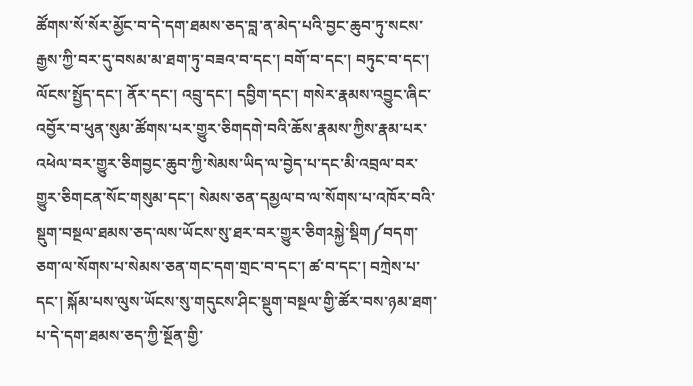ཚོགས་སོ་སོར་མྱོང་བ་དེ་དག་ཐམས་ཅད་བླ་ན་མེད་པའི་བྱང་ཆུབ་ཏུ་སངས་རྒྱས་ཀྱི་བར་དུ་བསམ་མ་ཐག་ཏུ་བཟའ་བ་དང་། བགོ་བ་དང་། བཏུང་བ་དང་། ལོངས་སྤྱོད་དང་། ནོར་དང་། འབྲུ་དང་། དབྱིག་དང་། གསེར་རྣམས་འབྱུང་ཞིང་འབྱོར་བ་ཕུན་སུམ་ཚོགས་པར་གྱུར་ཅིགདགེ་བའི་ཆོས་རྣམས་ཀྱིས་རྣམ་པར་འཕེལ་བར་གྱུར་ཅིགབྱང་ཆུབ་ཀྱི་སེམས་ཡིད་ལ་བྱེད་པ་དང་མི་འབྲལ་བར་གྱུར་ཅིགངན་སོང་གསུམ་དང་། སེམས་ཅན་དམྱལ་བ་ལ་སོགས་པ་འཁོར་བའི་སྡུག་བསྔལ་ཐམས་ཅད་ལས་ཡོངས་སུ་ཐར་བར་གྱུར་ཅིག༢སྐྱེ་སྡིག༼བདག་ཅག་ལ་སོགས་པ་སེམས་ཅན་གང་དག་གྲང་བ་དང་། ཚ་བ་དང་། བཀྲེས་པ་དང་། སྐོམ་པས་ལུས་ཡོངས་སུ་གདུངས་ཤིང་སྡུག་བསྔལ་གྱི་ཚོར་བས་ཉམ་ཐག་པ་དེ་དག་ཐམས་ཅད་ཀྱི་སྔོན་གྱི་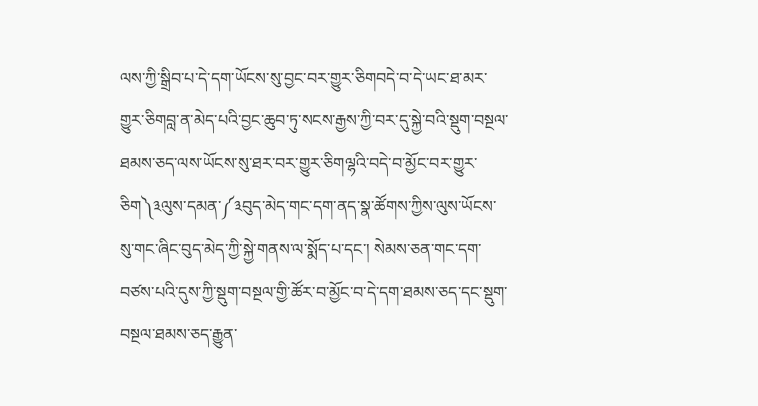ལས་ཀྱི་སྒྲིབ་པ་དེ་དག་ཡོངས་སུ་བྱང་བར་གྱུར་ཅིགབདེ་བ་དེ་ཡང་ཐ་མར་གྱུར་ཅིགབླ་ན་མེད་པའི་བྱང་ཆུབ་ཏུ་སངས་རྒྱས་ཀྱི་བར་དུ་སྐྱེ་བའི་སྡུག་བསྔལ་ཐམས་ཅད་ལས་ཡོངས་སུ་ཐར་བར་གྱུར་ཅིགལྷའི་བདེ་བ་མྱོང་བར་གྱུར་ཅིག༽༣ལུས་དམན་༼༣བུད་མེད་གང་དག་ནད་སྣ་ཚོགས་ཀྱིས་ལུས་ཡོངས་སུ་གང་ཞིང་བུད་མེད་ཀྱི་སྐྱེ་གནས་ལ་སྨོད་པ་དང་། སེམས་ཅན་གང་དག་བཙས་པའི་དུས་ཀྱི་སྡུག་བསྔལ་གྱི་ཚོར་བ་མྱོང་བ་དེ་དག་ཐམས་ཅད་དང་སྡུག་བསྔལ་ཐམས་ཅད་རྒྱུན་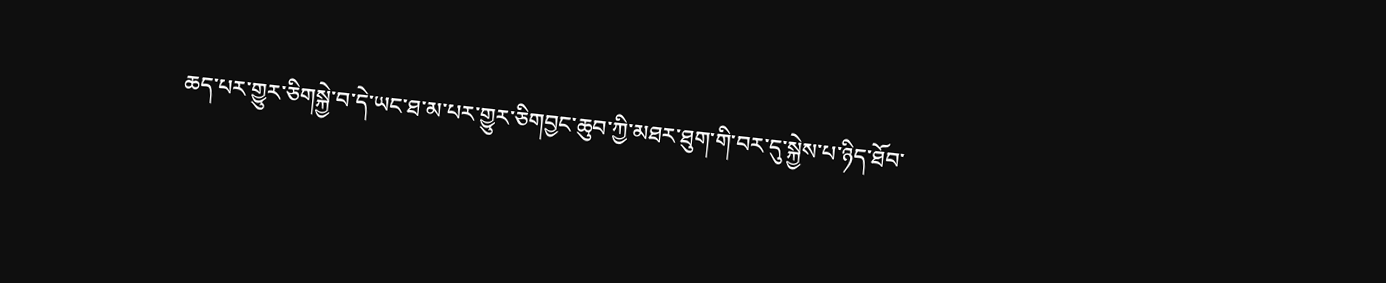ཆད་པར་གྱུར་ཅིགསྐྱེ་བ་དེ་ཡང་ཐ་མ་པར་གྱུར་ཅིགབྱང་ཆུབ་ཀྱི་མཐར་ཐུག་གི་བར་དུ་སྐྱེས་པ་ཉིད་ཐོབ་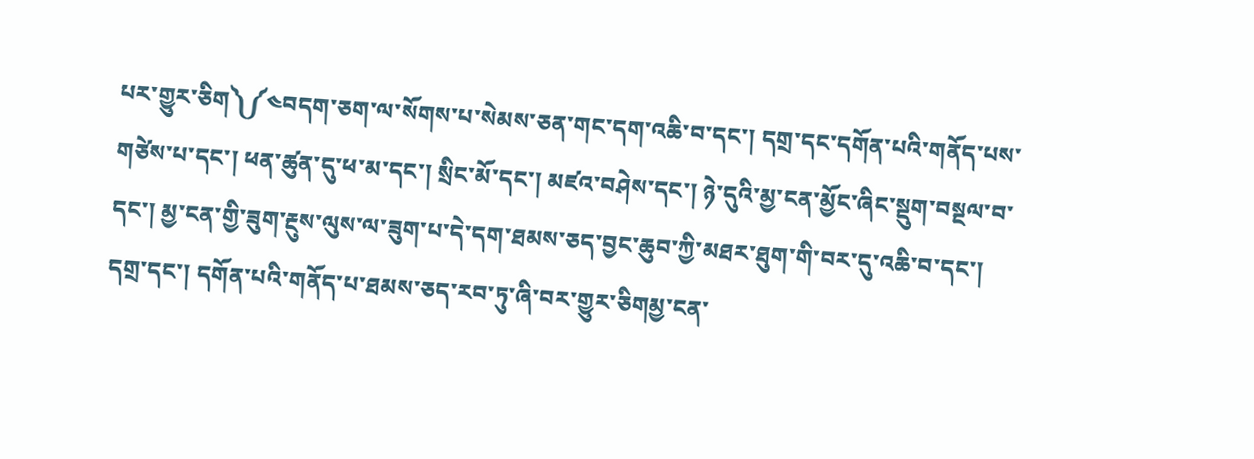པར་གྱུར་ཅིག༽༼༤བདག་ཅག་ལ་སོགས་པ་སེམས་ཅན་གང་དག་འཆི་བ་དང་། དགྲ་དང་དགོན་པའི་གནོད་པས་གཙེས་པ་དང་། ཕན་ཚུན་དུ་ཕ་མ་དང་། སྲིང་མོ་དང་། མཛའ་བཤེས་དང་། ཉེ་དུའི་མྱ་ངན་མྱོང་ཞིང་སྡུག་བསྔལ་བ་དང་། མྱ་ངན་གྱི་ཟུག་རྔུས་ལུས་ལ་ཟུག་པ་དེ་དག་ཐམས་ཅད་བྱང་ཆུབ་ཀྱི་མཐར་ཐུག་གི་བར་དུ་འཆི་བ་དང་། དགྲ་དང་། དགོན་པའི་གནོད་པ་ཐམས་ཅད་རབ་ཏུ་ཞི་བར་གྱུར་ཅིགམྱ་ངན་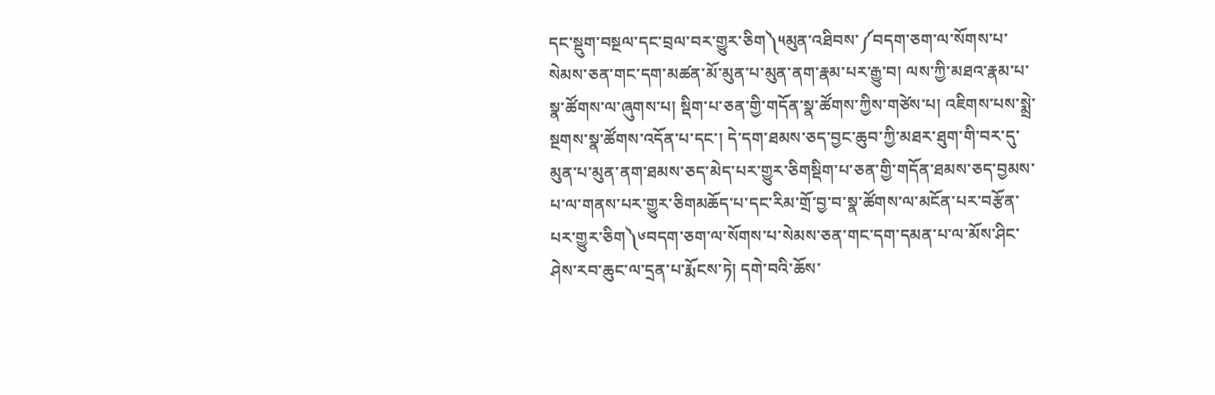དང་སྡུག་བསྔལ་དང་བྲལ་བར་གྱུར་ཅིག༽༥མུན་འཐིབས་༼བདག་ཅག་ལ་སོགས་པ་སེམས་ཅན་གང་དག་མཚན་མོ་མུན་པ་མུན་ནག་རྣམ་པར་རྒྱུ་བ། ལས་ཀྱི་མཐའ་རྣམ་པ་སྣ་ཚོགས་ལ་ཞུགས་པ། སྡིག་པ་ཅན་གྱི་གདོན་སྣ་ཚོགས་ཀྱིས་གཙེས་པ། འཇིགས་པས་སྨྲེ་སྔགས་སྣ་ཚོགས་འདོན་པ་དང་། དེ་དག་ཐམས་ཅད་བྱང་ཆུབ་ཀྱི་མཐར་ཐུག་གི་བར་དུ་མུན་པ་མུན་ནག་ཐམས་ཅད་མེད་པར་གྱུར་ཅིགསྡིག་པ་ཅན་གྱི་གདོན་ཐམས་ཅད་བྱམས་པ་ལ་གནས་པར་གྱུར་ཅིགམཆོད་པ་དང་རིམ་གྲོ་བྱ་བ་སྣ་ཚོགས་ལ་མངོན་པར་བརྩོན་པར་གྱུར་ཅིག༽༦བདག་ཅག་ལ་སོགས་པ་སེམས་ཅན་གང་དག་དམན་པ་ལ་མོས་ཤིང་ཤེས་རབ་ཆུང་ལ་དྲན་པ་རྨོངས་ཏེ། དགེ་བའི་ཆོས་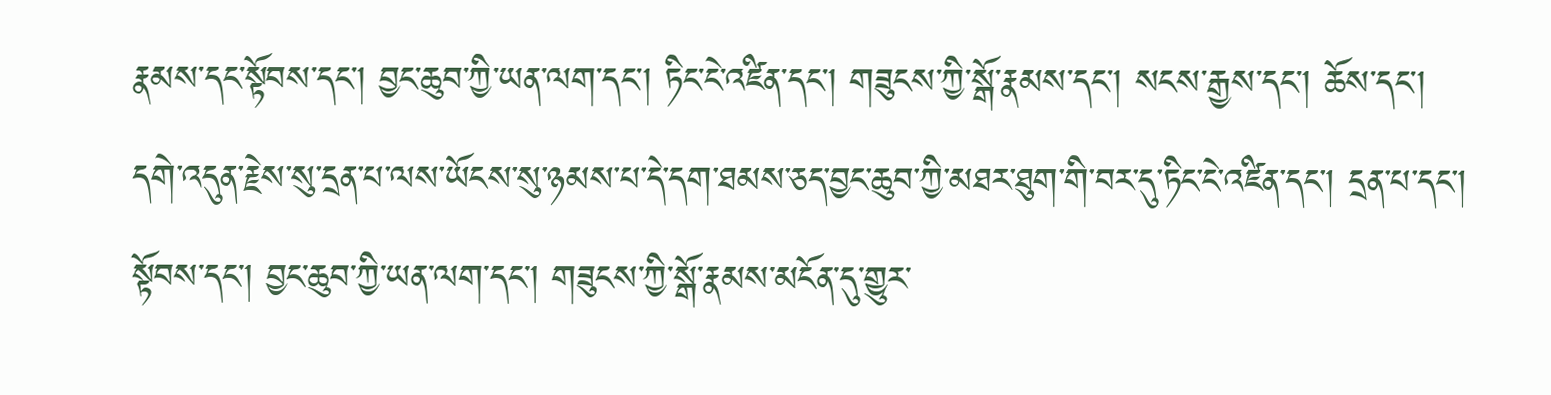རྣམས་དང་སྟོབས་དང་། བྱང་ཆུབ་ཀྱི་ཡན་ལག་དང་། ཏིང་ངེ་འཛིན་དང་། གཟུངས་ཀྱི་སྒོ་རྣམས་དང་། སངས་རྒྱས་དང་། ཆོས་དང་། དགེ་འདུན་རྗེས་སུ་དྲན་པ་ལས་ཡོངས་སུ་ཉམས་པ་དེ་དག་ཐམས་ཅད་བྱང་ཆུབ་ཀྱི་མཐར་ཐུག་གི་བར་དུ་ཏིང་ངེ་འཛིན་དང་། དྲན་པ་དང་། སྟོབས་དང་། བྱང་ཆུབ་ཀྱི་ཡན་ལག་དང་། གཟུངས་ཀྱི་སྒོ་རྣམས་མངོན་དུ་གྱུར་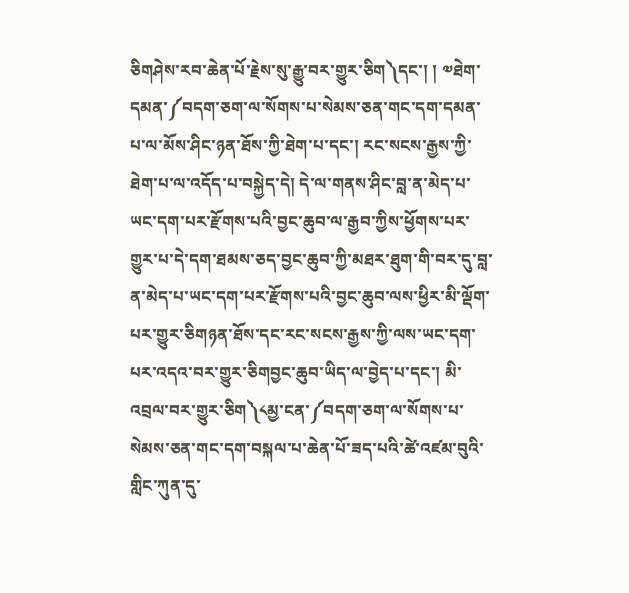ཅིགཤེས་རབ་ཆེན་པོ་རྗེས་སུ་རྒྱུ་བར་གྱུར་ཅིག༽དང་། ། ༧ཐེག་དམན་༼བདག་ཅག་ལ་སོགས་པ་སེམས་ཅན་གང་དག་དམན་པ་ལ་མོས་ཤིང་ཉན་ཐོས་ཀྱི་ཐེག་པ་དང་། རང་སངས་རྒྱས་ཀྱི་ཐེག་པ་ལ་འདོད་པ་བསྐྱེད་དེ། དེ་ལ་གནས་ཤིང་བླ་ན་མེད་པ་ཡང་དག་པར་རྫོགས་པའི་བྱང་ཆུབ་ལ་རྒྱབ་ཀྱིས་ཕྱོགས་པར་གྱུར་པ་དེ་དག་ཐམས་ཅད་བྱང་ཆུབ་ཀྱི་མཐར་ཐུག་གི་བར་དུ་བླ་ན་མེད་པ་ཡང་དག་པར་རྫོགས་པའི་བྱང་ཆུབ་ལས་ཕྱིར་མི་ལྡོག་པར་གྱུར་ཅིགཉན་ཐོས་དང་རང་སངས་རྒྱས་ཀྱི་ལས་ཡང་དག་པར་འདའ་བར་གྱུར་ཅིགབྱང་ཆུབ་ཡིད་ལ་བྱེད་པ་དང་། མི་འབྲལ་བར་གྱུར་ཅིག༽༨མྱ་ངན་༼བདག་ཅག་ལ་སོགས་པ་སེམས་ཅན་གང་དག་བསྐལ་པ་ཆེན་པོ་ཟད་པའི་ཚེ་འཛམ་བུའི་གླིང་ཀུན་དུ་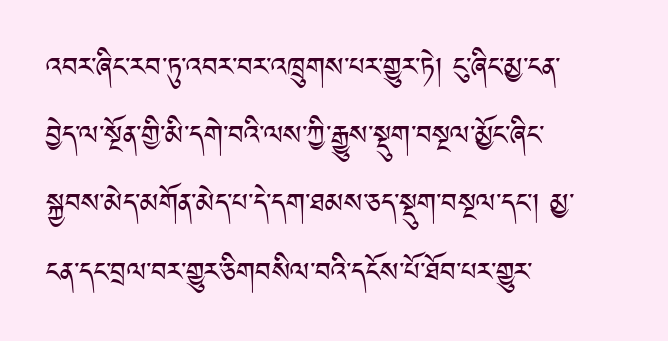འབར་ཞིང་རབ་ཏུ་འབར་བར་འཁྲུགས་པར་གྱུར་ཏེ། ངུ་ཞིང་མྱ་ངན་བྱེད་ལ་སྔོན་གྱི་མི་དགེ་བའི་ལས་ཀྱི་རྒྱུས་སྡུག་བསྔལ་མྱོང་ཞིང་སྐྱབས་མེད་མགོན་མེད་པ་དེ་དག་ཐམས་ཅད་སྡུག་བསྔལ་དང་། མྱ་ངན་དང་བྲལ་བར་གྱུར་ཅིགབསིལ་བའི་དངོས་པོ་ཐོབ་པར་གྱུར་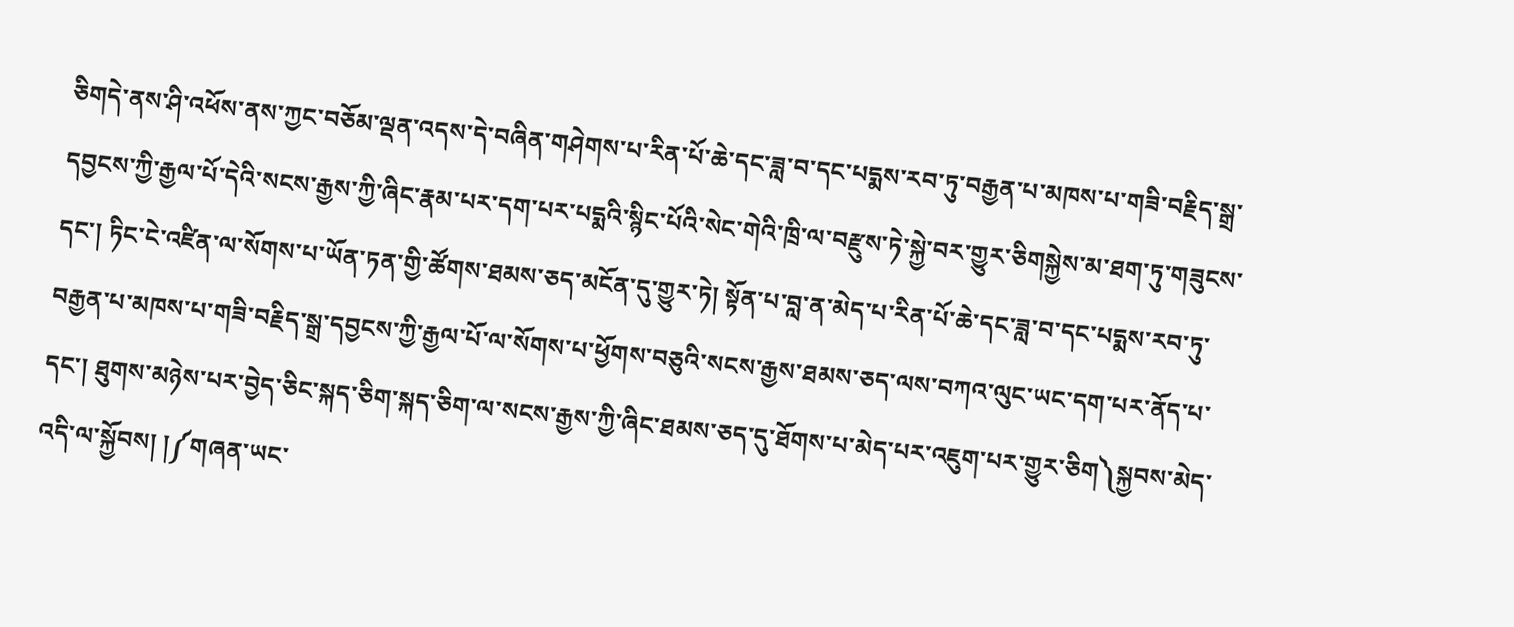ཅིགདེ་ནས་ཤི་འཕོས་ནས་ཀྱང་བཅོམ་ལྡན་འདས་དེ་བཞིན་གཤེགས་པ་རིན་པོ་ཆེ་དང་ཟླ་བ་དང་པདྨས་རབ་ཏུ་བརྒྱན་པ་མཁས་པ་གཟི་བརྗིད་སྒྲ་དབྱངས་ཀྱི་རྒྱལ་པོ་དེའི་སངས་རྒྱས་ཀྱི་ཞིང་རྣམ་པར་དག་པར་པདྨའི་སྙིང་པོའི་སེང་གེའི་ཁྲི་ལ་བརྫུས་ཏེ་སྐྱེ་བར་གྱུར་ཅིགསྐྱེས་མ་ཐག་ཏུ་གཟུངས་དང་། ཏིང་ངེ་འཛིན་ལ་སོགས་པ་ཡོན་ཏན་གྱི་ཚོགས་ཐམས་ཅད་མངོན་དུ་གྱུར་ཏེ། སྟོན་པ་བླ་ན་མེད་པ་རིན་པོ་ཆེ་དང་ཟླ་བ་དང་པདྨས་རབ་ཏུ་བརྒྱན་པ་མཁས་པ་གཟི་བརྗིད་སྒྲ་དབྱངས་ཀྱི་རྒྱལ་པོ་ལ་སོགས་པ་ཕྱོགས་བཅུའི་སངས་རྒྱས་ཐམས་ཅད་ལས་བཀའ་ལུང་ཡང་དག་པར་ནོད་པ་དང་། ཐུགས་མཉེས་པར་བྱེད་ཅིང་སྐད་ཅིག་སྐད་ཅིག་ལ་སངས་རྒྱས་ཀྱི་ཞིང་ཐམས་ཅད་དུ་ཐོགས་པ་མེད་པར་འཇུག་པར་གྱུར་ཅིག༽སྐྱབས་མེད་འདི་ལ་སྐྱོབས། །༼གཞན་ཡང་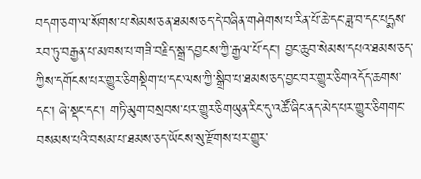བདག་ཅག་ལ་སོགས་པ་སེམས་ཅན་ཐམས་ཅད་དེ་བཞིན་གཤེགས་པ་རིན་པོ་ཆེ་དང་ཟླ་བ་དང་པདྨས་རབ་ཏུ་བརྒྱན་པ་མཁས་པ་གཟི་བརྗིད་སྒྲ་དབྱངས་ཀྱི་རྒྱལ་པོ་དང་། བྱང་ཆུབ་སེམས་དཔའ་ཐམས་ཅད་ཀྱིས་དགོངས་པར་གྱུར་ཅིགསྡིག་པ་དང་ལས་ཀྱི་སྒྲིབ་པ་ཐམས་ཅད་བྱང་བར་གྱུར་ཅིགའདོད་ཆགས་དང་། ཞེ་སྡང་དང་། གཏི་མུག་བསྲབས་པར་གྱུར་ཅིགཡུན་རིང་དུ་འཚོ་ཞིང་ནད་མེད་པར་གྱུར་ཅིགགང་བསམས་པའི་བསམ་པ་ཐམས་ཅད་ཡོངས་སུ་རྫོགས་པར་གྱུར་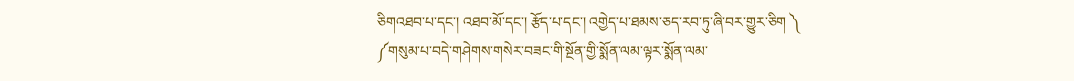ཅིགའཐབ་པ་དང་། འཐབ་མོ་དང་། རྩོད་པ་དང་། འགྱེད་པ་ཐམས་ཅད་རབ་ཏུ་ཞི་བར་གྱུར་ཅིག ༽
༼གསུམ་པ་བདེ་གཤེགས་གསེར་བཟང་གི་སྔོན་གྱི་སྨོན་ལམ་ལྟར་སྨོན་ལམ་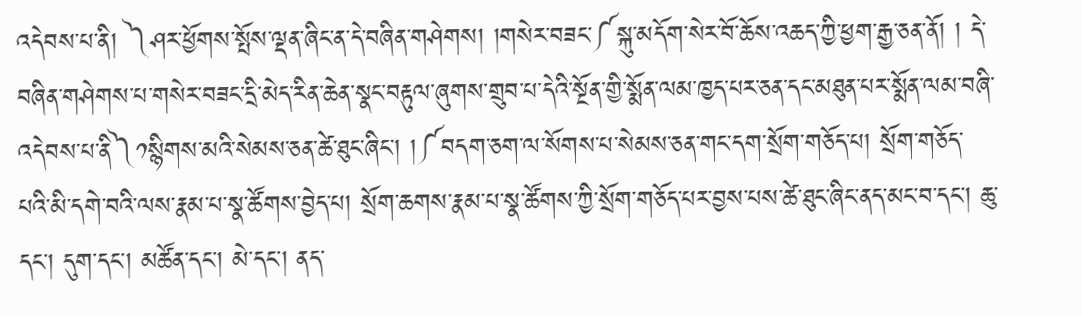འདེབས་པ་ནི། ༽ཤར་ཕྱོགས་སྤོས་ལྡན་ཞིང་ན་དེ་བཞིན་གཤེགས། །གསེར་བཟང་༼སྐུ་མདོག་སེར་བོ་ཆོས་འཆད་ཀྱི་ཕྱག་རྒྱ་ཅན་ནོ། ། དེ་བཞིན་གཤེགས་པ་གསེར་བཟང་དྲི་མེད་རིན་ཆེན་སྣང་བརྟུལ་ཞུགས་གྲུབ་པ་དེའི་སྔོན་གྱི་སྨོན་ལམ་ཁྱད་པར་ཅན་དང་མཐུན་པར་སྨོན་ལམ་བཞི་འདེབས་པ་ནི༽༡སྙིགས་མའི་སེམས་ཅན་ཚེ་ཐུང་ཞིང་། །༼བདག་ཅག་ལ་སོགས་པ་སེམས་ཅན་གང་དག་སྲོག་གཅོད་པ། སྲོག་གཅོད་པའི་མི་དགེ་བའི་ལས་རྣམ་པ་སྣ་ཚོགས་བྱེད་པ། སྲོག་ཆགས་རྣམ་པ་སྣ་ཚོགས་ཀྱི་སྲོག་གཅོད་པར་བྱས་པས་ཚེ་ཐུང་ཞིང་ནད་མང་བ་དང་། ཆུ་དང་། དུག་དང་། མཚོན་དང་། མེ་དང་། ནད་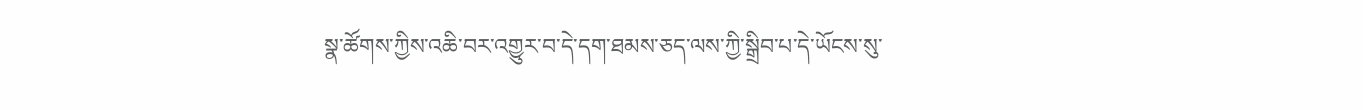སྣ་ཚོགས་ཀྱིས་འཆི་བར་འགྱུར་བ་དེ་དག་ཐམས་ཅད་ལས་ཀྱི་སྒྲིབ་པ་དེ་ཡོངས་སུ་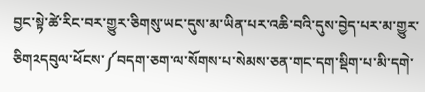བྱང་སྟེ་ཚེ་རིང་བར་གྱུར་ཅིགསུ་ཡང་དུས་མ་ཡིན་པར་འཆི་བའི་དུས་བྱེད་པར་མ་གྱུར་ཅིག༢དབུལ་ཕོངས་༼བདག་ཅག་ལ་སོགས་པ་སེམས་ཅན་གང་དག་སྡིག་པ་མི་དགེ་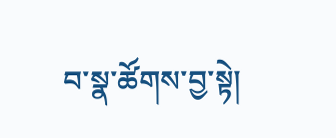བ་སྣ་ཚོགས་བྱ་སྟེ།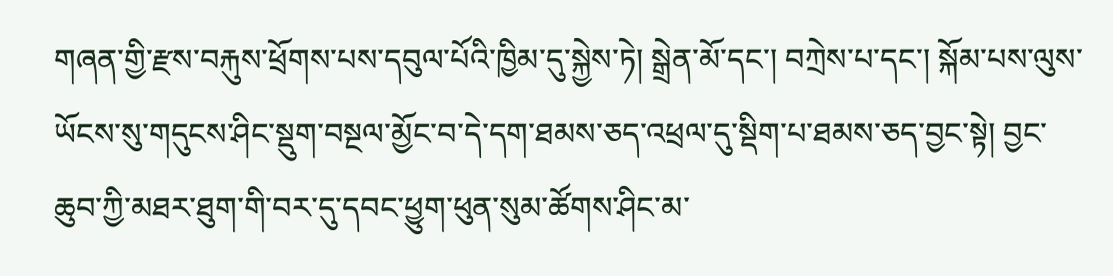གཞན་གྱི་རྫས་བརྐུས་ཕྲོགས་པས་དབུལ་པོའི་ཁྱིམ་དུ་སྐྱེས་ཏེ། སྒྲེན་མོ་དང་། བཀྲེས་པ་དང་། སྐོམ་པས་ལུས་ཡོངས་སུ་གདུངས་ཤིང་སྡུག་བསྔལ་མྱོང་བ་དེ་དག་ཐམས་ཅད་འཕྲལ་དུ་སྡིག་པ་ཐམས་ཅད་བྱང་སྟེ། བྱང་ཆུབ་ཀྱི་མཐར་ཐུག་གི་བར་དུ་དབང་ཕྱུག་ཕུན་སུམ་ཚོགས་ཤིང་མ་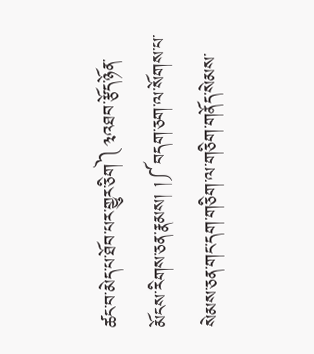ཚང་བ་མེད་པ་ཐོབ་པར་གྱུར་ཅིག༽༣འཐབ་རྩོད་ཉོན་མོངས་རིགས་ཅན་རྣམས། །༼བདག་ཅག་ལ་སོགས་པ་སེམས་ཅན་གང་དག་གཅིག་ལ་གཅིག་གནོད་སེམས་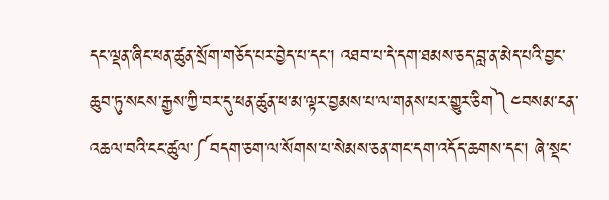དང་ལྡན་ཞིང་ཕན་ཚུན་སྲོག་གཅོད་པར་བྱེད་པ་དང་། འཐབ་པ་དེ་དག་ཐམས་ཅད་བླ་ན་མེད་པའི་བྱང་ཆུབ་ཏུ་སངས་རྒྱས་ཀྱི་བར་དུ་ཕན་ཚུན་ཕ་མ་ལྟར་བྱམས་པ་ལ་གནས་པར་གྱུར་ཅིག༽༤བསམ་ངན་འཆལ་བའི་ངང་ཚུལ་༼བདག་ཅག་ལ་སོགས་པ་སེམས་ཅན་གང་དག་འདོད་ཆགས་དང་། ཞེ་སྡང་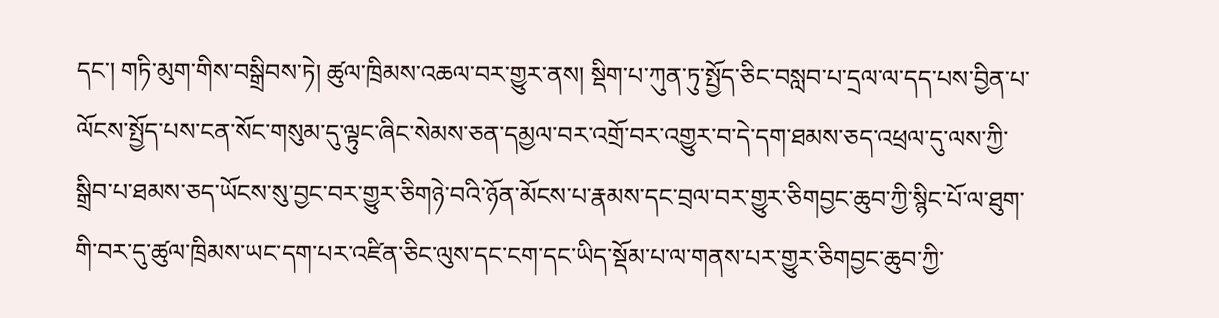དང་། གཏི་མུག་གིས་བསྒྲིབས་ཏེ། ཚུལ་ཁྲིམས་འཆལ་བར་གྱུར་ནས། སྡིག་པ་ཀུན་ཏུ་སྤྱོད་ཅིང་བསླབ་པ་དྲལ་ལ་དད་པས་བྱིན་པ་ལོངས་སྤྱོད་པས་ངན་སོང་གསུམ་དུ་ལྟུང་ཞིང་སེམས་ཅན་དམྱལ་བར་འགྲོ་བར་འགྱུར་བ་དེ་དག་ཐམས་ཅད་འཕྲལ་དུ་ལས་ཀྱི་སྒྲིབ་པ་ཐམས་ཅད་ཡོངས་སུ་བྱང་བར་གྱུར་ཅིགཉེ་བའི་ཉོན་མོངས་པ་རྣམས་དང་བྲལ་བར་གྱུར་ཅིགབྱང་ཆུབ་ཀྱི་སྙིང་པོ་ལ་ཐུག་གི་བར་དུ་ཚུལ་ཁྲིམས་ཡང་དག་པར་འཛིན་ཅིང་ལུས་དང་ངག་དང་ཡིད་སྡོམ་པ་ལ་གནས་པར་གྱུར་ཅིགབྱང་ཆུབ་ཀྱི་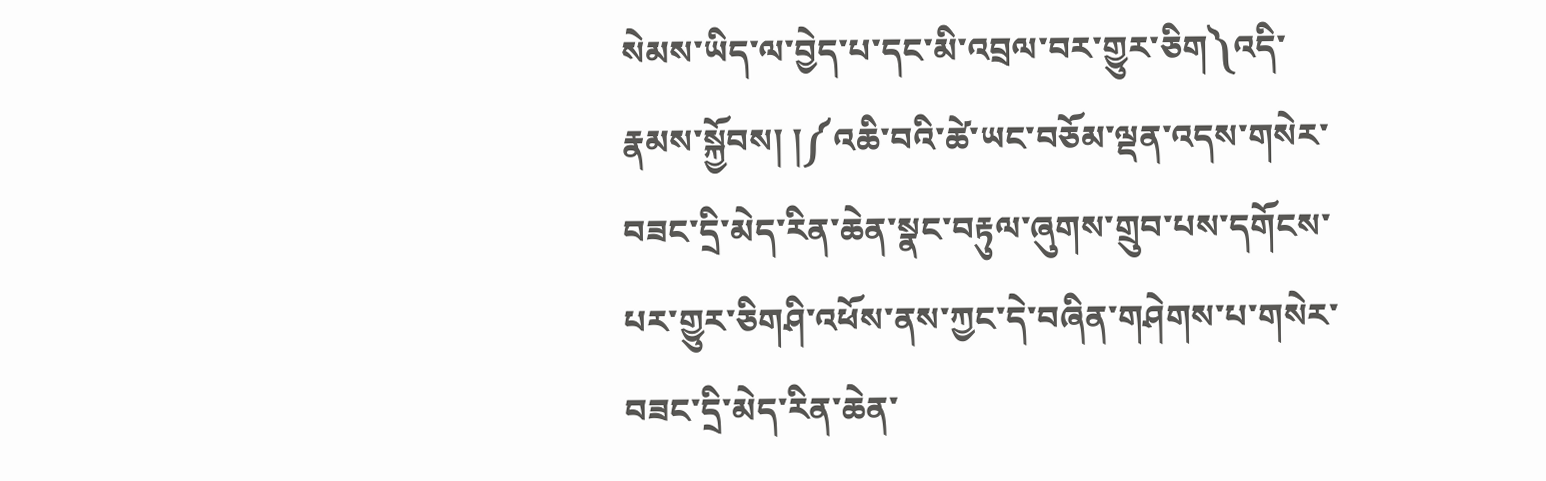སེམས་ཡིད་ལ་བྱེད་པ་དང་མི་འབྲལ་བར་གྱུར་ཅིག༽འདི་རྣམས་སྐྱོབས། །༼འཆི་བའི་ཚེ་ཡང་བཅོམ་ལྡན་འདས་གསེར་བཟང་དྲི་མེད་རིན་ཆེན་སྣང་བརྟུལ་ཞུགས་གྲུབ་པས་དགོངས་པར་གྱུར་ཅིགཤི་འཕོས་ནས་ཀྱང་དེ་བཞིན་གཤེགས་པ་གསེར་བཟང་དྲི་མེད་རིན་ཆེན་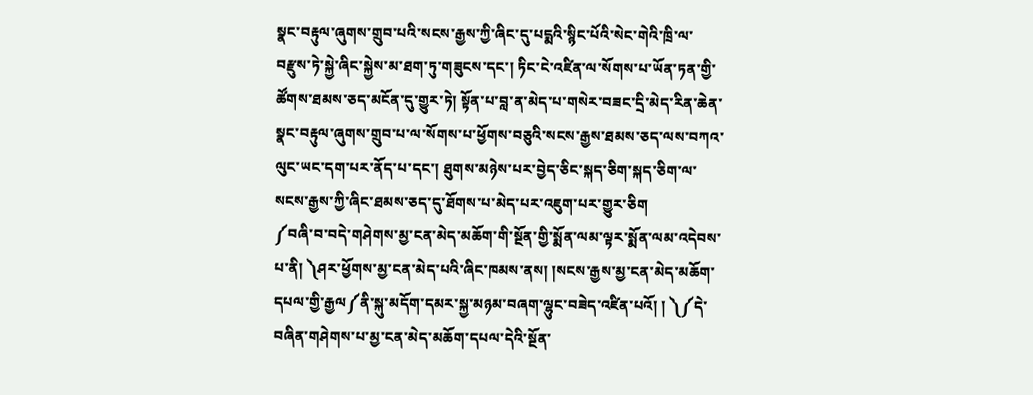སྣང་བརྟུལ་ཞུགས་གྲུབ་པའི་སངས་རྒྱས་ཀྱི་ཞིང་དུ་པདྨའི་སྙིང་པོའི་སེང་གེའི་ཁྲི་ལ་བརྫུས་ཏེ་སྐྱེ་ཞིང་སྐྱེས་མ་ཐག་ཏུ་གཟུངས་དང་། ཏིང་ངེ་འཛིན་ལ་སོགས་པ་ཡོན་ཏན་གྱི་ཚོགས་ཐམས་ཅད་མངོན་དུ་གྱུར་ཏེ། སྟོན་པ་བླ་ན་མེད་པ་གསེར་བཟང་དྲི་མེད་རིན་ཆེན་སྣང་བརྟུལ་ཞུགས་གྲུབ་པ་ལ་སོགས་པ་ཕྱོགས་བཅུའི་སངས་རྒྱས་ཐམས་ཅད་ལས་བཀའ་ལུང་ཡང་དག་པར་ནོད་པ་དང་། ཐུགས་མཉེས་པར་བྱེད་ཅིང་སྐད་ཅིག་སྐད་ཅིག་ལ་སངས་རྒྱས་ཀྱི་ཞིང་ཐམས་ཅད་དུ་ཐོགས་པ་མེད་པར་འཇུག་པར་གྱུར་ཅིག
༼བཞི་བ་བདེ་གཤེགས་མྱ་ངན་མེད་མཆོག་གི་སྔོན་གྱི་སྨོན་ལམ་ལྟར་སྨོན་ལམ་འདེབས་པ་ནི། ༽ཤར་ཕྱོགས་མྱ་ངན་མེད་པའི་ཞིང་ཁམས་ནས། །སངས་རྒྱས་མྱ་ངན་མེད་མཆོག་དཔལ་གྱི་རྒྱལ༼ནི་སྐུ་མདོག་དམར་སྐྱ་མཉམ་བཞག་ལྷུང་བཟེད་འཛིན་པའོ། ། ༽༼དེ་བཞིན་གཤེགས་པ་མྱ་ངན་མེད་མཆོག་དཔལ་དེའི་སྔོན་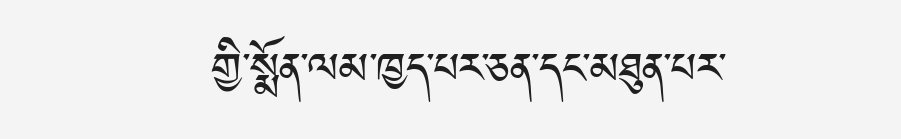གྱི་སྨོན་ལམ་ཁྱད་པར་ཅན་དང་མཐུན་པར་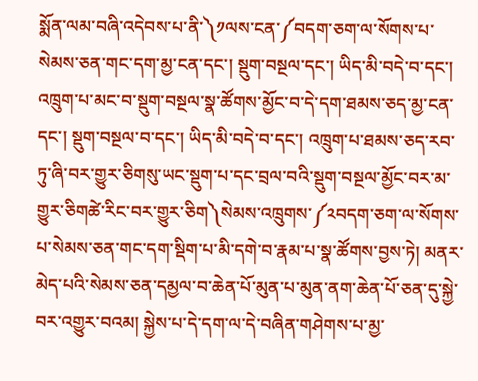སྨོན་ལམ་བཞི་འདེབས་པ་ནི་༽༡ལས་ངན་༼བདག་ཅག་ལ་སོགས་པ་སེམས་ཅན་གང་དག་མྱ་ངན་དང་། སྡུག་བསྔལ་དང་། ཡིད་མི་བདེ་བ་དང་། འཁྲུག་པ་མང་བ་སྡུག་བསྔལ་སྣ་ཚོགས་མྱོང་བ་དེ་དག་ཐམས་ཅད་མྱ་ངན་དང་། སྡུག་བསྔལ་བ་དང་། ཡིད་མི་བདེ་བ་དང་། འཁྲུག་པ་ཐམས་ཅད་རབ་ཏུ་ཞི་བར་གྱུར་ཅིགསུ་ཡང་སྡུག་པ་དང་བྲལ་བའི་སྡུག་བསྔལ་མྱོང་བར་མ་གྱུར་ཅིགཚེ་རིང་བར་གྱུར་ཅིག༽སེམས་འཁྲུགས་༼༢བདག་ཅག་ལ་སོགས་པ་སེམས་ཅན་གང་དག་སྡིག་པ་མི་དགེ་བ་རྣམ་པ་སྣ་ཚོགས་བྱས་ཏེ། མནར་མེད་པའི་སེམས་ཅན་དམྱལ་བ་ཆེན་པོ་མུན་པ་མུན་ནག་ཆེན་པོ་ཅན་དུ་སྐྱེ་བར་འགྱུར་བའམ། སྐྱེས་པ་དེ་དག་ལ་དེ་བཞིན་གཤེགས་པ་མྱ་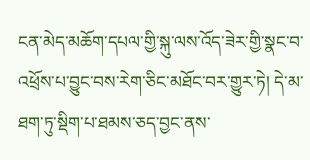ངན་མེད་མཆོག་དཔལ་གྱི་སྐུ་ལས་འོད་ཟེར་གྱི་སྣང་བ་འཕྲོས་པ་བྱུང་བས་རེག་ཅིང་མཐོང་བར་གྱུར་ཏེ། དེ་མ་ཐག་ཏུ་སྡིག་པ་ཐམས་ཅད་བྱང་ནས་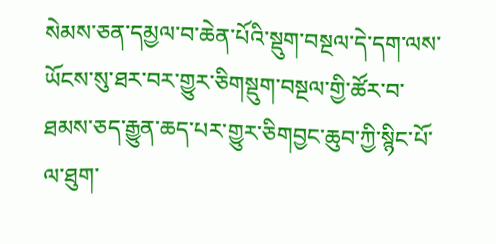སེམས་ཅན་དམྱལ་བ་ཆེན་པོའི་སྡུག་བསྔལ་དེ་དག་ལས་ཡོངས་སུ་ཐར་བར་གྱུར་ཅིགསྡུག་བསྔལ་གྱི་ཚོར་བ་ཐམས་ཅད་རྒྱུན་ཆད་པར་གྱུར་ཅིགབྱང་ཆུབ་ཀྱི་སྙིང་པོ་ལ་ཐུག་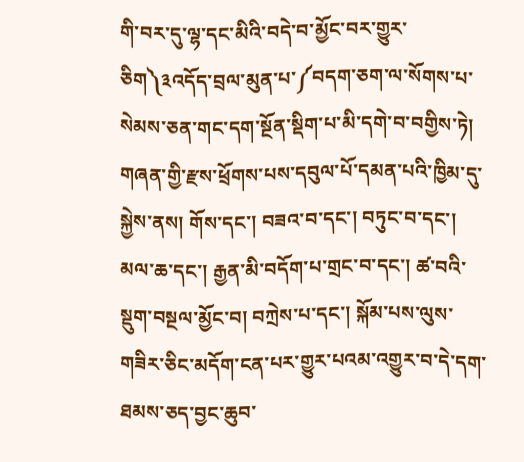གི་བར་དུ་ལྷ་དང་མིའི་བདེ་བ་མྱོང་བར་གྱུར་ཅིག༽༣འདོད་བྲལ་མུན་པ་༼བདག་ཅག་ལ་སོགས་པ་སེམས་ཅན་གང་དག་སྔོན་སྡིག་པ་མི་དགེ་བ་བགྱིས་ཏེ། གཞན་གྱི་རྫས་ཕྲོགས་པས་དབུལ་པོ་དམན་པའི་ཁྱིམ་དུ་སྐྱེས་ནས། གོས་དང་། བཟའ་བ་དང་། བཏུང་བ་དང་། མལ་ཆ་དང་། རྒྱན་མི་བདོག་པ་གྲང་བ་དང་། ཚ་བའི་སྡུག་བསྔལ་མྱོང་བ། བཀྲེས་པ་དང་། སྐོམ་པས་ལུས་གཟིར་ཅིང་མདོག་ངན་པར་གྱུར་པའམ་འགྱུར་བ་དེ་དག་ཐམས་ཅད་བྱང་ཆུབ་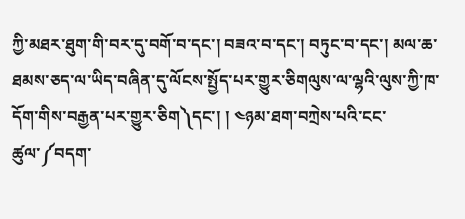ཀྱི་མཐར་ཐུག་གི་བར་དུ་བགོ་བ་དང་། བཟའ་བ་དང་། བཏུང་བ་དང་། མལ་ཆ་ཐམས་ཅད་ལ་ཡིད་བཞིན་དུ་ལོངས་སྤྱོད་པར་གྱུར་ཅིགལུས་ལ་ལྷའི་ལུས་ཀྱི་ཁ་དོག་གིས་བརྒྱན་པར་གྱུར་ཅིག༽དང་། ། ༤ཉམ་ཐག་བཀྲེས་པའི་ངང་ཚུལ་༼བདག་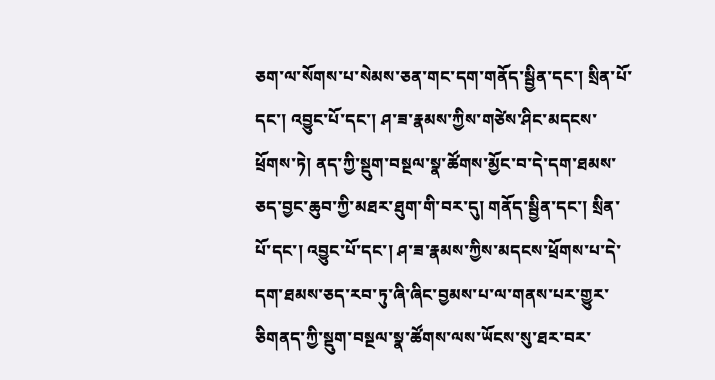ཅག་ལ་སོགས་པ་སེམས་ཅན་གང་དག་གནོད་སྦྱིན་དང་། སྲིན་པོ་དང་། འབྱུང་པོ་དང་། ཤ་ཟ་རྣམས་ཀྱིས་གཙེས་ཤིང་མདངས་ཕྲོགས་ཏེ། ནད་ཀྱི་སྡུག་བསྔལ་སྣ་ཚོགས་མྱོང་བ་དེ་དག་ཐམས་ཅད་བྱང་ཆུབ་ཀྱི་མཐར་ཐུག་གི་བར་དུ། གནོད་སྦྱིན་དང་། སྲིན་པོ་དང་། འབྱུང་པོ་དང་། ཤ་ཟ་རྣམས་ཀྱིས་མདངས་ཕྲོགས་པ་དེ་དག་ཐམས་ཅད་རབ་ཏུ་ཞི་ཞིང་བྱམས་པ་ལ་གནས་པར་གྱུར་ཅིགནད་ཀྱི་སྡུག་བསྔལ་སྣ་ཚོགས་ལས་ཡོངས་སུ་ཐར་བར་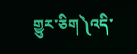གྱུར་ཅིག༽འདི་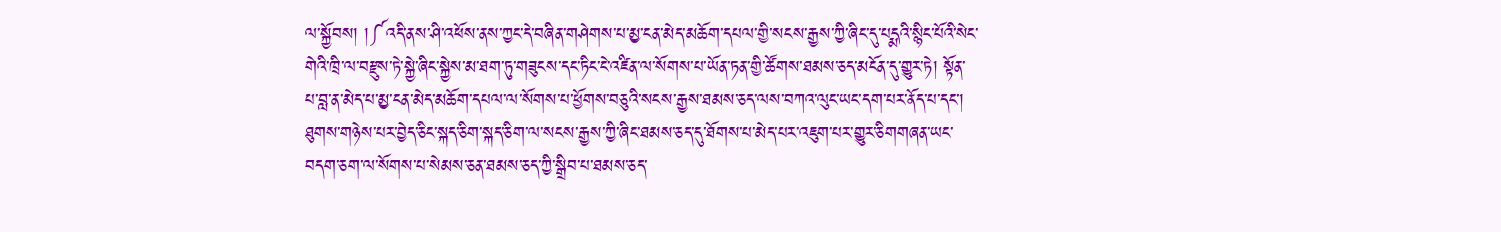ལ་སྐྱོབས། །༼འདི་ནས་ཤི་འཕོས་ནས་ཀྱང་དེ་བཞིན་གཤེགས་པ་མྱ་ངན་མེད་མཆོག་དཔལ་གྱི་སངས་རྒྱས་ཀྱི་ཞིང་དུ་པདྨའི་སྙིང་པོའི་སེང་གེའི་ཁྲི་ལ་བརྫུས་ཏེ་སྐྱེ་ཞིང་སྐྱེས་མ་ཐག་ཏུ་གཟུངས་དང་ཏིང་ངེ་འཛིན་ལ་སོགས་པ་ཡོན་ཏན་གྱི་ཚོགས་ཐམས་ཅད་མངོན་དུ་གྱུར་ཏེ། སྟོན་པ་བླ་ན་མེད་པ་མྱ་ངན་མེད་མཆོག་དཔལ་ལ་སོགས་པ་ཕྱོགས་བཅུའི་སངས་རྒྱས་ཐམས་ཅད་ལས་བཀའ་ལུང་ཡང་དག་པར་ནོད་པ་དང་། ཐུགས་གཉེས་པར་བྱེད་ཅིང་སྐད་ཅིག་སྐད་ཅིག་ལ་སངས་རྒྱས་ཀྱི་ཞིང་ཐམས་ཅད་དུ་ཐོགས་པ་མེད་པར་འཇུག་པར་གྱུར་ཅིགགཞན་ཡང་བདག་ཅག་ལ་སོགས་པ་སེམས་ཅན་ཐམས་ཅད་ཀྱི་སྒྲིབ་པ་ཐམས་ཅད་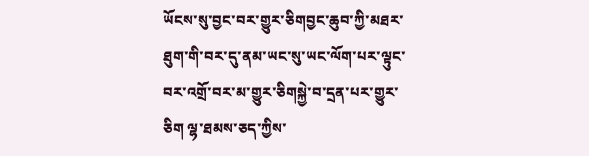ཡོངས་སུ་བྱང་བར་གྱུར་ཅིགབྱང་ཆུབ་ཀྱི་མཐར་ཐུག་གི་བར་དུ་ནམ་ཡང་སུ་ཡང་ལོག་པར་ལྟུང་བར་འགྲོ་བར་མ་གྱུར་ཅིགསྐྱེ་བ་དྲན་པར་གྱུར་ཅིག ལྷ་ཐམས་ཅད་ཀྱིས་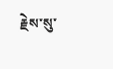རྗེས་སུ་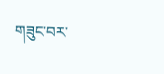གཟུང་བར་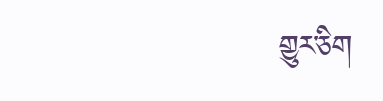གྱུར་ཅིག